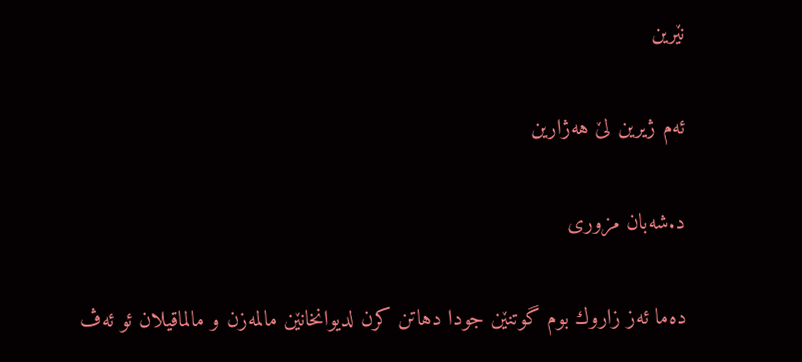نێرین

ئه‌م ژیرین لێ هه‌ژارین

د.شه‌بان مزوری

ده‌ما ئه‌ز زاروك بوم‌ گوتنێن جودا دهاتن كرن لدیوانخانێن مالمه‌زن و مالماقیلان ئو ئه‌ڤ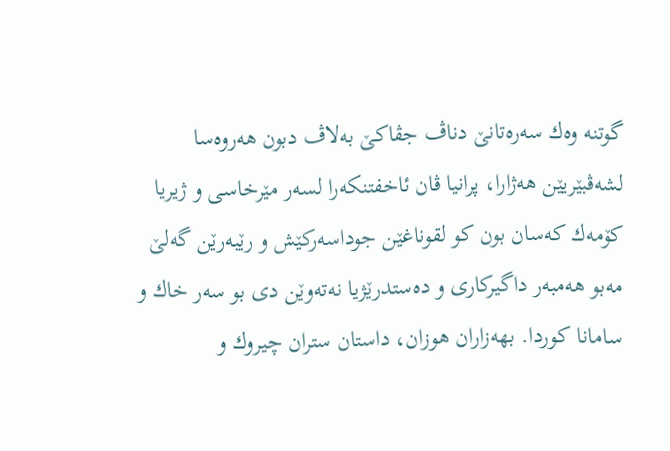گوتنه‌ وه‌ك سه‌ره‌تانێ دناڤ جڤاكێ به‌لاڤ دبون هه‌روه‌سا لشه‌ڤبێریێن هه‌ژارا، پرانیا ڤان ئاخفتنكه‌را لسه‌ر مێرخاسی و ژیریا كۆمه‌ك كه‌سان بون كو لقوناغێن جوداسه‌ركێش و رێبه‌رێن گه‌لێ مه‌بو هه‌مبه‌ر داگیركاری و ده‌ستدرێژیا نه‌ته‌وێن دی بو سه‌ر خاك و سامانا كوردا. بهه‌زاران هوزان، داستان ستران چیروك و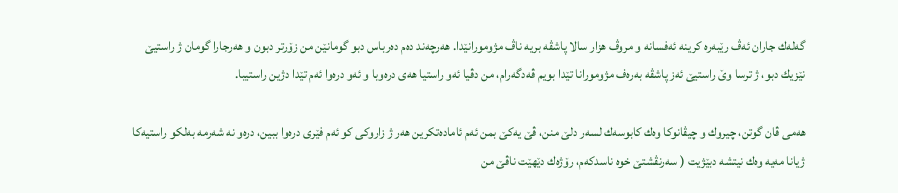گه‌له‌ك جاران ئه‌ڤ رێبه‌ره‌ كرینه‌ ئه‌فسانه‌ و مروڤ هزار سالا‌ پاشڤه‌ بریه ناڤ مژومورانێدا. هه‌رچه‌ند ده‌م ده‌رباس دبو گومانێن من زۆرتر دبون و هه‌رجارا گومان ژ راستیێ نێزیك دبو، ژ ترسا وێ راستیێ ئه‌ز پاشڤه‌ به‌ره‌ف مژومورانا تێدا بویم ڤه‌دگه‌رام، من دڤیا ئه‌و راستیا هه‌ی دره‌وبا و ئه‌و دره‌وا ئه‌م تێدا دژین راستیبا.

هه‌می ڤان گوتن، چیروك و چیڤانوكا وه‌ك كابوسه‌ك لسه‌ر دلێ منن، ڤێ یه‌كێ بمن ئه‌م ئاماده‌تكرین هه‌ر ژ زاروكی كو ئه‌م فێری دره‌وا ببین، دره‌و نه‌ شه‌رمه‌ به‌لكو راستیه‌كا ژیانا مه‌یه‌ وه‌ك نیتشه‌ دبێژیت ( سه‌رنڤشتێ خوه‌ ناسدكه‌م، رۆژه‌ك دێهێت ناڤێ من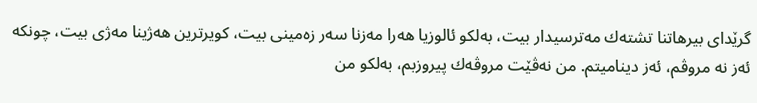گرێدای بیرهاتنا تشته‌ك مه‌ترسیدار بیت، به‌لكو ئالوزیا هه‌را مه‌زنا سه‌ر زه‌مینی بیت، كویرترین هه‌ژینا مه‌ژی بیت‌، چونكه‌ ئه‌ز نه‌ مروڤم، ئه‌ز دینامیتم. من نه‌ڤێت مروڤه‌ك پیروزبم، به‌لكو من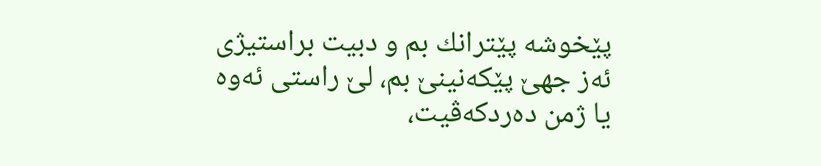پێخوشه‌ پێترانك بم و دبیت براستیژی ئه‌ز جهێ پێكه‌نینێ بم، لێ راستی ئه‌وه‌ یا ژمن ده‌ردكه‌ڤیت،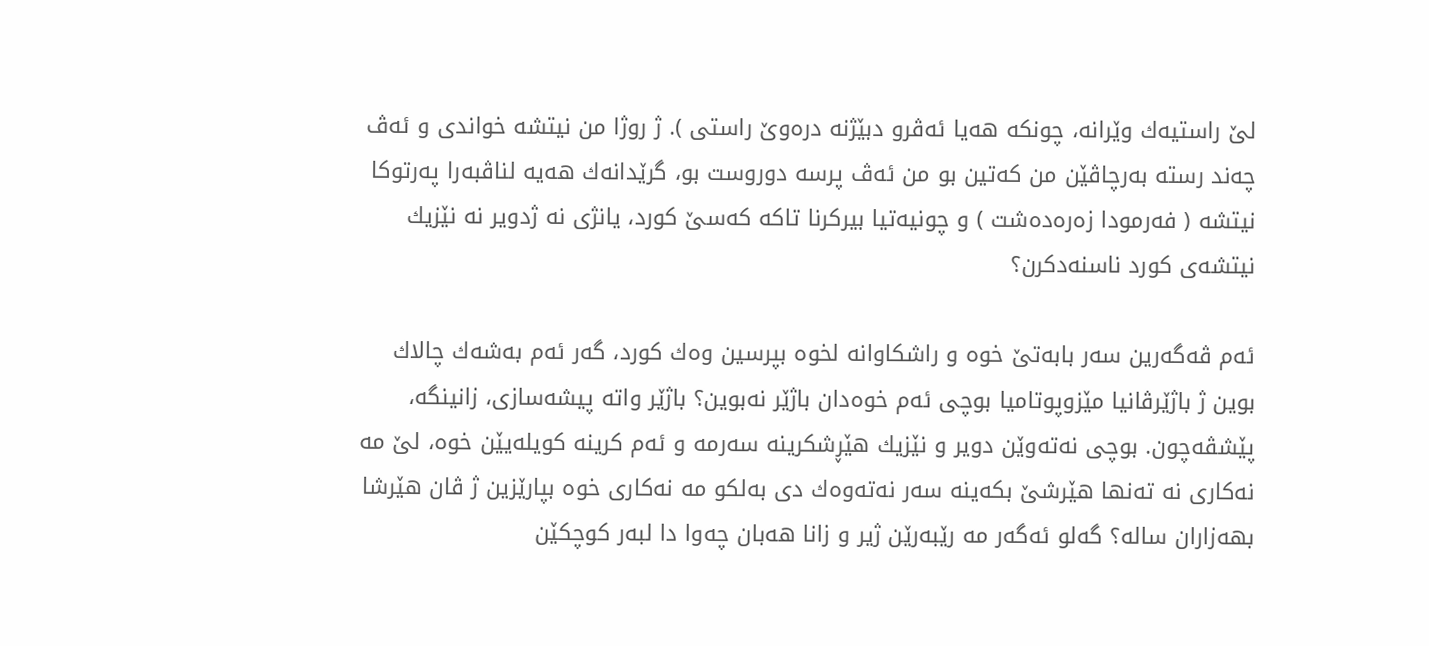لێ راستیه‌ك وێرانه‌، چونكه‌ هه‌یا ئه‌ڤرو دبێژنه‌ دره‌وێ راستی ). ژ روژا من نیتشه‌ خواندی و ئه‌ڤ چه‌ند رسته‌ به‌رچاڤێن من كه‌تین بو من ئه‌ڤ پرسه‌ دوروست بو، گرێدانه‌ك هه‌یه‌ لناڤبه‌را په‌رتوكا نیتشه‌ ( فه‌رمودا زه‌ره‌ده‌شت ) و چونیه‌تیا بیركرنا تاكه‌ كه‌سێ كورد، یانژی نه‌ ژدویر نه‌ نێزیك نیتشه‌ی كورد ناسنه‌دكرن؟

ئه‌م ڤه‌گه‌رین سه‌ر بابه‌تێ‌ خوه‌ و راشكاوانه‌ لخوه‌ بپرسین وه‌ك كورد، گه‌ر ئه‌م به‌شه‌ك چالاك بوین ژ باژێرڤانیا مێزوپوتامیا بوچی ئه‌م خوه‌دان باژێر نه‌بوین؟ باژێر واته‌ پیشه‌سازی، زانینگه‌، پێشڤه‌چون. بوچی نه‌ته‌وێن دویر و نێزیك هێڕشكرینه‌ سه‌رمه‌ و ئه‌م كرینه‌ كویله‌یێن خوه‌، لێ مه‌ نه‌كاری نه‌ ته‌نها هێرشێ بكه‌ینه‌ سه‌ر نه‌ته‌وه‌ك دی به‌لكو مه‌ نه‌كاری خوه‌ بپارێزین ژ ڤان هێرشا بهه‌زاران ساله‌؟ گه‌لو ئه‌گه‌ر مه‌ رێبه‌رێن ژیر و زانا هه‌بان چه‌وا دا لبه‌ر كوچكێن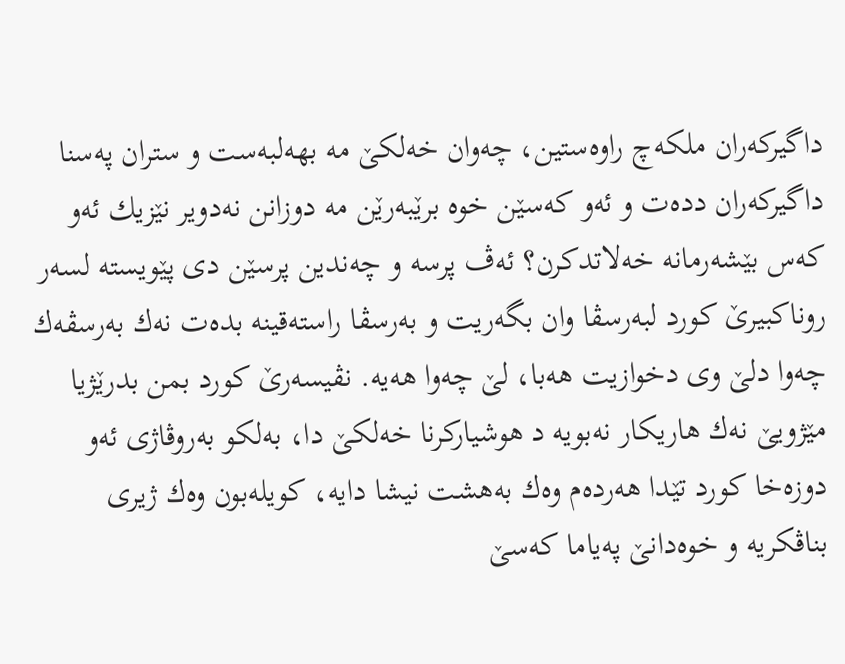داگیركه‌ران ملكه‌چ راوه‌ستین، چه‌وان خه‌لكێ مه‌ بهه‌لبه‌ست و ستران په‌سنا داگیركه‌ران دده‌ت و ئه‌و كه‌سێن خوه‌ برێبه‌رێن مه‌ دوزانن نه‌دویر ‌نێزیك ئه‌و كه‌س بێشه‌رمانه‌ خه‌لاتدكرن؟ ئه‌ڤ پرسه‌ و چه‌ندین پرسێن دی پێویسته‌ لسه‌ر روناكبیرێ كورد لبه‌رسڤا وان بگه‌ریت و به‌رسڤا راسته‌قینه‌ بده‌ت نه‌ك به‌رسڤه‌ك چه‌وا دلێ وی دخوازیت هه‌با، لێ چه‌وا هه‌یه‌. نڤیسه‌رێ كورد بمن بدرێژیا مێژویێ نه‌ك هاریكار نه‌بویه‌ د هوشیاركرنا خه‌لكێ دا، به‌لكو به‌روڤاژی ئه‌و دوزه‌خا كورد تێدا هه‌رده‌م وه‌ك به‌هشت نیشا دایه‌، كویله‌بون وه‌ك ژیری بناڤكریه‌ و خوه‌دانێ په‌یاما كه‌سێ‌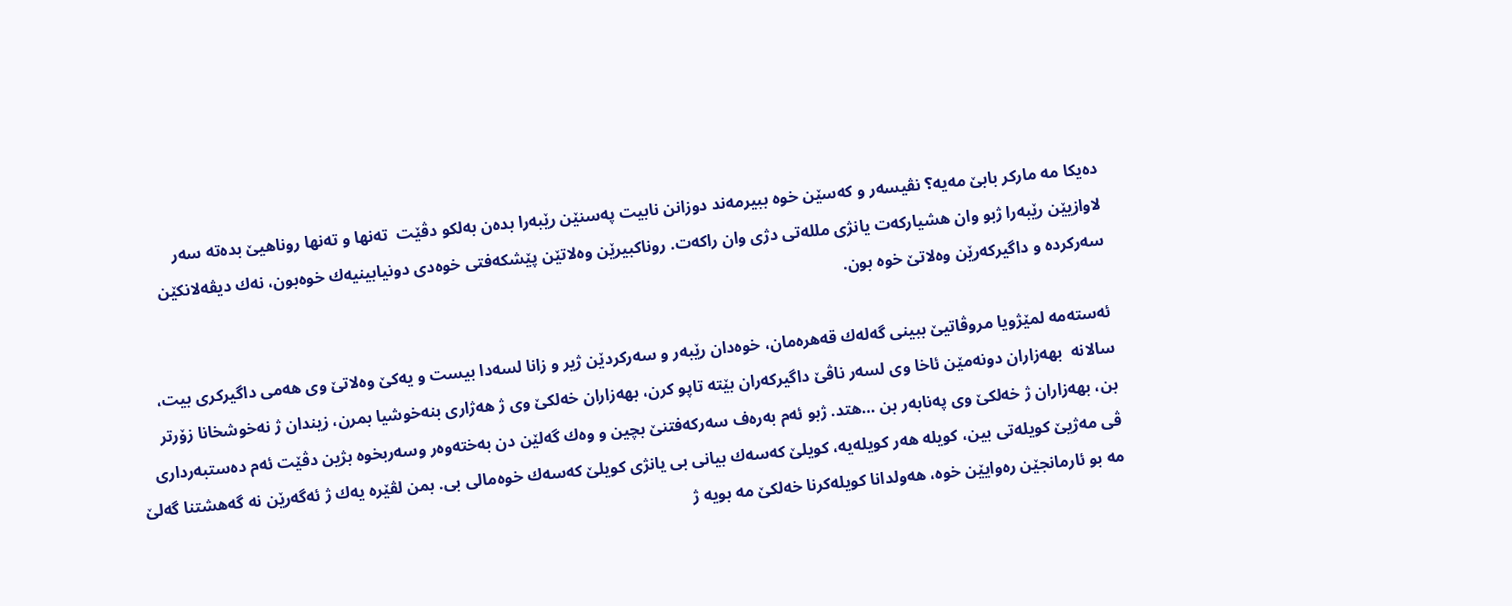ده‌یكا مه‌ ماركر بابێ مه‌یه‌؟ نڤیسه‌ر و كه‌سێن خوه‌ ببیرمه‌ند دوزانن نابیت په‌سنێن رێبه‌را بده‌ن به‌لكو دڤێت  ته‌نها و ته‌نها روناهیێ بده‌ته‌ سه‌ر لاوازیێن رێبه‌را ژبو وان هشیاركه‌ت یانژی ملله‌تی دژی وان راكه‌ت. روناكبیرێن وه‌لاتێن پێشكه‌فتی خوه‌دی دونیابینیه‌ك خوه‌بون، نه‌ك دیڤه‌لانكێن سه‌ركرده‌ و داگیركه‌رێن وه‌لاتێ خوه‌ بون.

ئه‌‌سته‌مه‌ لمێژویا مروڤاتیێ ببینی گه‌له‌ك قه‌هره‌مان، خوه‌دان رێبه‌ر و سه‌ركردێن ژیر و زانا لسه‌دا بیست و یه‌كێ وه‌لاتێ وی هه‌می داگیركری بیت‌، سالانه  بهه‌زاران دونه‌مێن ئاخا وی لسه‌ر ناڤێ داگیركه‌ران بێته‌ تاپو كرن، بهه‌زاران خه‌لكێ وی ژ هه‌ژاری بنه‌خوشیا بمرن، زیندان ژ نه‌خوشخانا زۆرتر بن، بهه‌زاران ژ خه‌لكێ وی په‌نابه‌ر بن …هتد. ژبو ئه‌م به‌ره‌ف سه‌ركه‌فتنێ بچین و وه‌ك گه‌لێن دن به‌خته‌وه‌ر وسه‌ربخوه بژین دڤێت ئه‌م ده‌ستبه‌رداری ڤی مه‌ژیێ كویله‌تی بین، كویله‌ هه‌ر كویله‌یه، كویلێ كه‌سه‌ك بیانی بی یانژی كویلێ كه‌سه‌ك خوه‌مالی بی. بمن لڤێره‌ یه‌ك ژ ئه‌گه‌رێن نه‌ گه‌هشتنا گه‌لێ مه‌ بو ئارمانجێن ره‌وایێن خوه‌، هه‌ولدانا كویله‌كرنا خه‌لكێ مه‌ بویه‌ ژ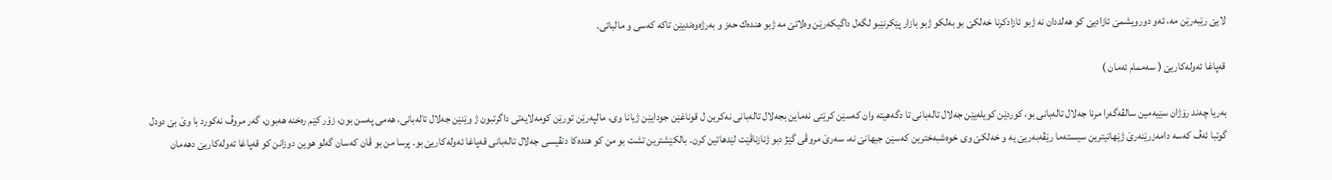لایێ رێبه‌رێن مه‌، ئه‌و دورویشمێ ئازادیێ كو هه‌لددان نه‌ ژبو ئازادكرنا خه‌لكێ بو به‌لكو ژبو بازار پێكرنێبو لگه‌ل داگیكه‌رێن وه‌لاتێ مه‌ ژبو هنده‌ك حه‌ز و به‌رژه‌وه‌ندیێن تاكه‌ كه‌سی و مالباتی.

قه‌پاغا ئه‌وله‌كاریێ ( سه‌ممام ئه‌مان )

به‌ریا چه‌ند رۆژان سێیه‌مین سالڤه‌گه‌را مرنا جه‌لال تاله‌بانی بو، كوردێن كویله‌یێن جه‌لال تاله‌بانی تا دگه‌هیته‌ وان كه‌سێن كرێتی نه‌ماین بجه‌لال تاله‌بانی نه‌كرین ل قوناغێن جودایێن ژیانا وی، مالپه‌رێن تورێن كومه‌لایه‌تی داگرتبون ژ وێنێن جه‌لال تاله‌بانی، هه‌می په‌سن بون، زۆر كێم ره‌خنه‌ هه‌بون، گه‌ر مروڤ نه‌كورد با وێ بێ دودل گوتبا ئه‌ڤ كه‌سه‌ دامه‌زرێنه‌رێ ژێهاتیترین سیسته‌ما رێڤه‌به‌ریێ یه‌ و خه‌لكێ وی خوه‌شبه‌خترین كه‌سێن جیهانێ نه‌، سه‌رێ مروڤی گێژ دبو ژنازناڤێت لێدهاتین كرن. بالكێشترین تشت بو من كو هنده‌كا دنڤیسی جه‌لال تاله‌بانی قه‌پاغا ئه‌وله‌كاریێ بو. پرسا من بو ڤان كه‌سان گه‌لو هوین دوزانن كو قه‌پاغا ئه‌وله‌كاریێ دهه‌مان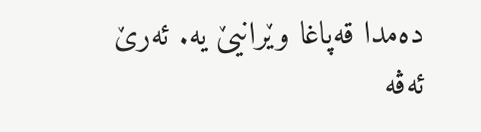ده‌مدا قه‌پاغا وێرانیێ یه‌. ئه‌رێ ئه‌ڤه‌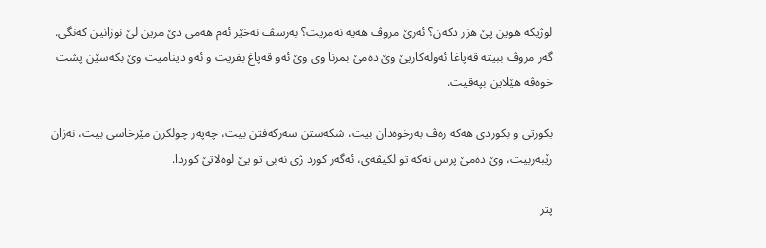لوژیكه‌ هوین پێ هزر دكه‌ن؟ ئه‌رێ مروڤ هه‌یه‌ نه‌مریت؟ به‌رسڤ نه‌خێر ئه‌م هه‌می دێ مرین لێ نوزانین كه‌نگی. گه‌ر مروڤ ببیته‌ قه‌پاغا ئه‌وله‌كاریێ وێ ده‌مێ بمرنا وی وێ ئه‌و قه‌پاغ بفریت و ئه‌و دینامیت وێ بكه‌سێن پشت خوه‌ڤه‌ هێلاین بپه‌قیت.

بكورتی و بكوردی هه‌كه‌ ره‌ڤ به‌رخوه‌دان بیت، شكه‌ستن سه‌ركه‌فتن بیت، چه‌په‌ر چولكرن مێرخاسی بیت، نه‌زان رێبه‌ربیت، وێ ده‌مێ پرس نه‌كه‌ تو لكیڤه‌ی، ئه‌گه‌ر كورد ژی نه‌بی تو یێ لوه‌لاتێ كوردا.

پتر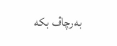به‌رچاڤ بكه‌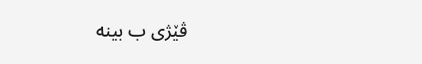ڤێژی ب بینه‌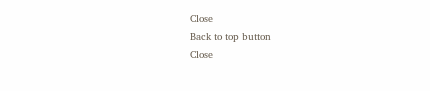Close
Back to top button
Close